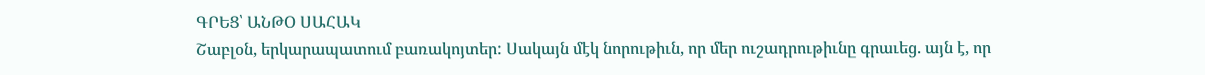ԳՐԵՑ՝ ԱՆԹՕ ՍԱՀԱԿ
Շաբլօն, երկարապատում բառակոյտեր: Սակայն մէկ նորութիւն, որ մեր ուշադրութիւնը գրաւեց. այն է, որ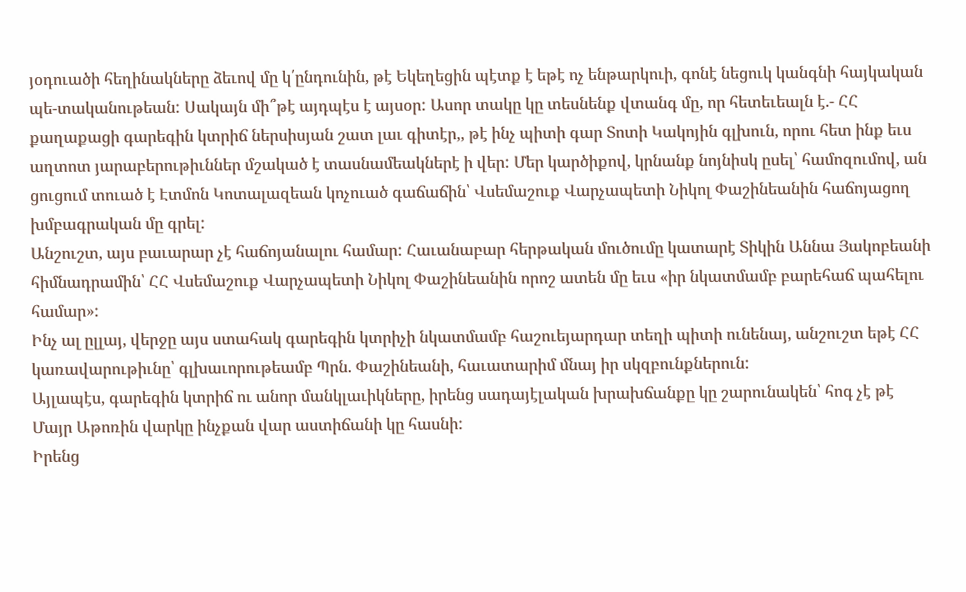յօդուածի հեղինակները ձեւով մը կ՛ընդունին, թէ Եկեղեցին պէտք է եթէ ոչ ենթարկուի, գոնէ նեցուկ կանգնի հայկական պե-տականութեան: Սակայն մի՞թէ այդպէս է այսօր: Ասոր տակը կը տեսնենք վտանգ մը, որ հետեւեալն է.- ՀՀ քաղաքացի գարեգին կտրիճ ներսիսյան շատ լաւ գիտէր,, թէ ինչ պիտի գար Տոտի Կակոյին գլխուն, որու հետ ինք եւս աղտոտ յարաբերութիւններ մշակած է տասնամեակներէ ի վեր: Մեր կարծիքով, կրնանք նոյնիսկ ըսել՝ համոզումով, ան ցուցում տուած է Էտմոն Կոտալազեան կոչուած գաճաճին՝ Վսեմաշուք Վարչապետի Նիկոլ Փաշինեանին հաճոյացող խմբագրական մը գրել:
Անշուշտ, այս բաւարար չէ հաճոյանալու համար: Հաւանաբար հերթական մուծումը կատարէ Տիկին Աննա Յակոբեանի հիմնադրամին՝ ՀՀ Վսեմաշուք Վարչապետի Նիկոլ Փաշինեանին որոշ ատեն մը եւս «իր նկատմամբ բարեհաճ պահելու համար»:
Ինչ ալ ըլլայ, վերջը այս ստահակ գարեգին կտրիչի նկատմամբ հաշուեյարդար տեղի պիտի ունենայ, անշուշտ եթէ ՀՀ կառավարութիւնը՝ գլխաւորութեամբ Պրն. Փաշինեանի, հաւատարիմ մնայ իր սկզբունքներուն:
Այլապէս, գարեգին կտրիճ ու անոր մանկլաւիկները, իրենց սադայէլական խրախճանքը կը շարունակեն՝ հոգ չէ թէ Մայր Աթոռին վարկը ինչքան վար աստիճանի կը հասնի:
Իրենց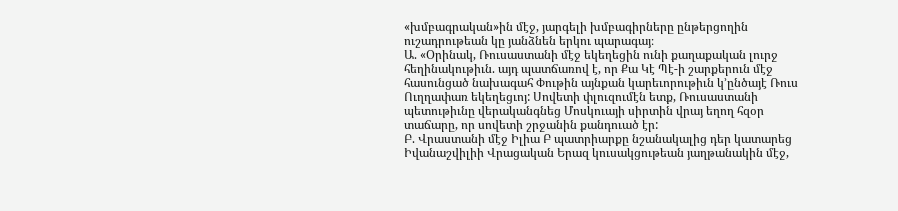«խմբագրական»ին մէջ, յարգելի խմբագիրները ընթերցողին ուշադրութեան կը յանձնեն երկու պարագայ։
Ա. «Օրինակ, Ռուսաստանի մէջ եկեղեցին ունի քաղաքական լուրջ հեղինակութիւն. այդ պատճառով է, որ Քա Կէ Պէ-ի շարքերուն մէջ հասունցած նախագահ Փութին այնքան կարեւորութիւն կ՚ընծայէ Ռուս Ուղղափառ եկեղեցւոյ: Սովետի փլուզումէն ետք, Ռուսաստանի պետութիւնը վերականգնեց Մոսկուայի սիրտին վրայ եղող հզօր տաճարը, որ սովետի շրջանին քանդուած էր:
Բ. Վրաստանի մէջ Իլիա Բ պատրիարքը նշանակալից դեր կատարեց Իվանաշվիլիի Վրացական Երազ կուսակցութեան յաղթանակին մէջ,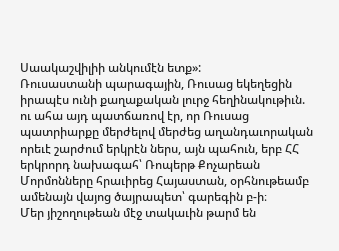Սաակաշվիլիի անկումէն ետք»:
Ռուսաստանի պարագային, Ռուսաց եկեղեցին իրապէս ունի քաղաքական լուրջ հեղինակութիւն. ու ահա այդ պատճառով էր, որ Ռուսաց պատրիարքը մերժելով մերժեց աղանդաւորական որեւէ շարժում երկրէն ներս, այն պահուն, երբ ՀՀ երկրորդ նախագահ՝ Ռոպերթ Քոչարեան Մորմոնները հրաւիրեց Հայաստան, օրհնութեամբ ամենայն վայոց ծայրապետ՝ գարեգին բ-ի։
Մեր յիշողութեան մէջ տակաւին թարմ են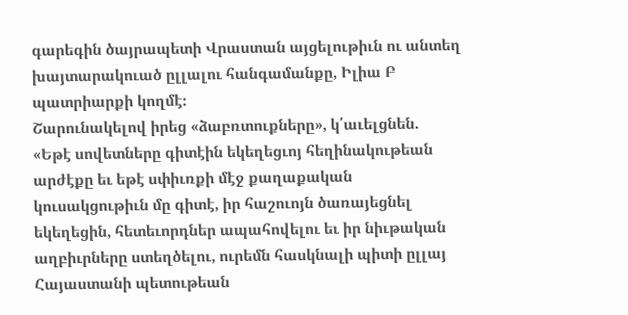գարեգին ծայրապետի Վրաստան այցելութիւն ու անտեղ խայտարակուած ըլլալու հանգամանքը, Իլիա Բ պատրիարքի կողմէ։
Շարունակելով իրեց «ձաբռտուքները», կ՛աւելցնեն.
«Եթէ սովետները գիտէին եկեղեցւոյ հեղինակութեան արժէքը եւ եթէ սփիւռքի մէջ քաղաքական կուսակցութիւն մը գիտէ, իր հաշուոյն ծառայեցնել եկեղեցին, հետեւորդներ ապահովելու եւ իր նիւթական աղբիւրները ստեղծելու, ուրեմն հասկնալի պիտի ըլլայ Հայաստանի պետութեան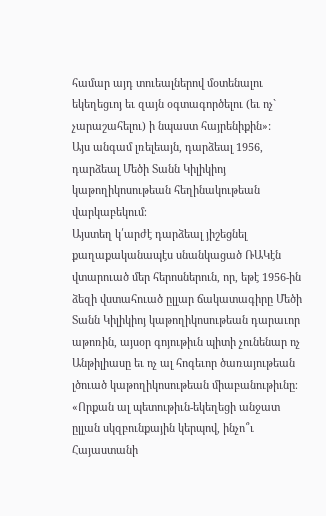համար այդ տուեալներով մօտենալու եկեղեցւոյ եւ զայն օգտագործելու (եւ ոչ` չարաշահելու) ի նպաստ հայրենիքին»:
Այս անգամ լռելեայն, դարձեալ 1956, դարձեալ Մեծի Տանն Կիլիկիոյ կաթողիկոսութեան հեղինակութեան վարկաբեկում։
Այստեղ կ՛արժէ դարձեալ յիշեցնել քաղաքականապէս սնանկացած ՌԱԿէն վտարուած մեր հերոսներուն, որ, եթէ 1956-ին ձեզի վստահուած ըլլար ճակատագիրը Մեծի Տանն Կիլիկիոյ կաթողիկոսութեան դարաւոր աթոռին, այսօր գոյութիւն պիտի չունենար ոչ Անթիլիասը եւ ոչ ալ հոգեւոր ծառայութեան լծուած կաթողիկոսութեան միաբանութիւնը։
«Որքան ալ պետութիւն-եկեղեցի անջատ ըլլան սկզբունքային կերպով, ինչո՞ւ Հայաստանի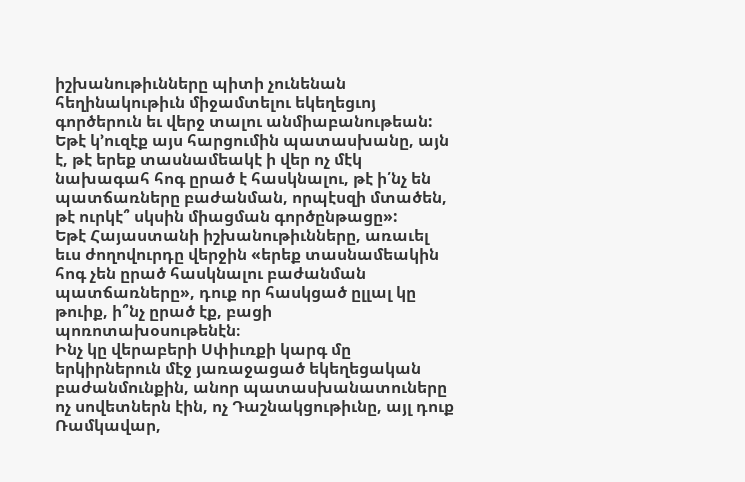իշխանութիւնները պիտի չունենան հեղինակութիւն միջամտելու եկեղեցւոյ գործերուն եւ վերջ տալու անմիաբանութեան: Եթէ կ՚ուզէք այս հարցումին պատասխանը, այն է, թէ երեք տասնամեակէ ի վեր ոչ մէկ նախագահ հոգ ըրած է հասկնալու, թէ ի՛նչ են պատճառները բաժանման, որպէսզի մտածեն, թէ ուրկէ՞ սկսին միացման գործընթացը»:
Եթէ Հայաստանի իշխանութիւնները, առաւել եւս ժողովուրդը վերջին «երեք տասնամեակին հոգ չեն ըրած հասկնալու բաժանման պատճառները», դուք որ հասկցած ըլլալ կը թուիք, ի՞նչ ըրած էք, բացի պոռոտախօսութենէն։
Ինչ կը վերաբերի Սփիւռքի կարգ մը երկիրներուն մէջ յառաջացած եկեղեցական բաժանմունքին, անոր պատասխանատուները ոչ սովետներն էին, ոչ Դաշնակցութիւնը, այլ դուք Ռամկավար,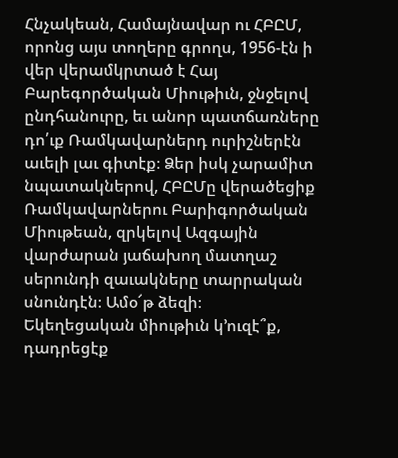Հնչակեան, Համայնավար ու ՀԲԸՄ, որոնց այս տողերը գրողս, 1956-էն ի վեր վերամկրտած է Հայ Բարեգործական Միութիւն, ջնջելով ընդհանուրը, եւ անոր պատճառները դո՛ւք Ռամկավարներդ ուրիշներէն աւելի լաւ գիտէք։ Ձեր իսկ չարամիտ նպատակներով, ՀԲԸՄը վերածեցիք Ռամկավարներու Բարիգործական Միութեան, զրկելով Ազգային վարժարան յաճախող մատղաշ սերունդի զաւակները տարրական սնունդէն։ Ամօ՜թ ձեզի։
Եկեղեցական միութիւն կ՚ուզէ՞ք, դադրեցէք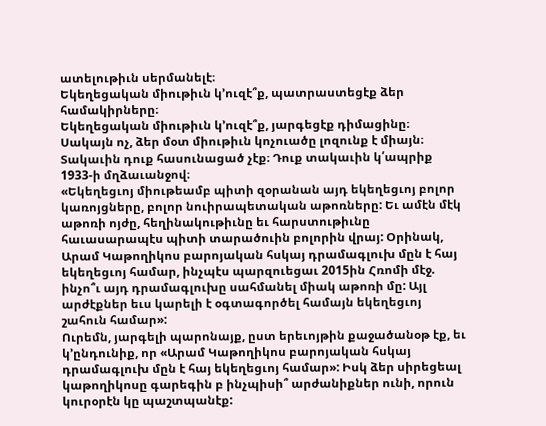ատելութիւն սերմանելէ։
Եկեղեցական միութիւն կ՚ուզէ՞ք, պատրաստեցէք ձեր համակիրները։
Եկեղեցական միութիւն կ՚ուզէ՞ք, յարգեցէք դիմացինը։
Սակայն ոչ, ձեր մօտ միութիւն կոչուածը լոզունք է միայն։ Տակաւին դուք հասունացած չէք։ Դուք տակաւին կ՛ապրիք 1933-ի մղձաւանջով։
«Եկեղեցւոյ միութեամբ պիտի զօրանան այդ եկեղեցւոյ բոլոր կառոյցները, բոլոր նուիրապետական աթոռները: Եւ ամէն մէկ աթոռի ոյժը, հեղինակութիւնը եւ հարստութիւնը հաւասարապէս պիտի տարածուին բոլորին վրայ: Օրինակ, Արամ Կաթողիկոս բարոյական հսկայ դրամագլուխ մըն է հայ եկեղեցւոյ համար, ինչպէս պարզուեցաւ 2015ին Հռոմի մէջ. ինչո՞ւ այդ դրամագլուխը սահմանել միակ աթոռի մը: Այլ արժէքներ եւս կարելի է օգտագործել համայն եկեղեցւոյ շահուն համար»:
Ուրեմն, յարգելի պարոնայք, ըստ երեւոյթին քաջածանօթ էք, եւ կ՚ընդունիք, որ «Արամ Կաթողիկոս բարոյական հսկայ դրամագլուխ մըն է հայ եկեղեցւոյ համար»: Իսկ ձեր սիրեցեալ կաթողիկոսը գարեգին բ ինչպիսի՞ արժանիքներ ունի, որուն կուրօրէն կը պաշտպանէք: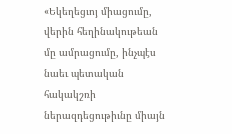«Եկեղեցւոյ միացումը, վերին հեղինակութեան մը ամրացումը, ինչպէս նաեւ պետական հակակշռի ներազդեցութիւնը միայն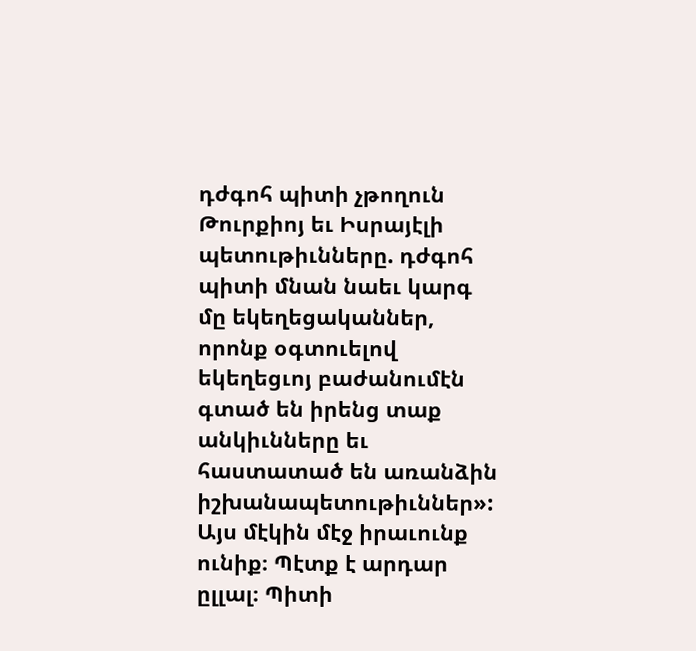դժգոհ պիտի չթողուն Թուրքիոյ եւ Իսրայէլի պետութիւնները. դժգոհ պիտի մնան նաեւ կարգ մը եկեղեցականներ, որոնք օգտուելով եկեղեցւոյ բաժանումէն գտած են իրենց տաք անկիւնները եւ հաստատած են առանձին իշխանապետութիւններ»:
Այս մէկին մէջ իրաւունք ունիք։ Պէտք է արդար ըլլալ։ Պիտի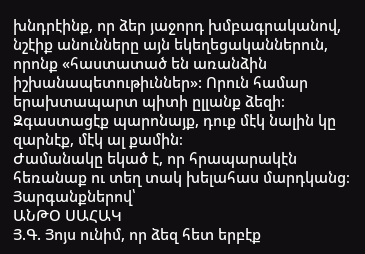խնդրէինք, որ ձեր յաջորդ խմբագրականով, նշէիք անունները այն եկեղեցականներուն, որոնք «հաստատած են առանձին իշխանապետութիւններ»: Որուն համար երախտապարտ պիտի ըլլանք ձեզի։
Զգաստացէք պարոնայք, դուք մէկ նալին կը զարնէք, մէկ ալ քամին։
Ժամանակը եկած է, որ հրապարակէն հեռանաք ու տեղ տակ խելահաս մարդկանց։
Յարգանքներով՝
ԱՆԹՕ ՍԱՀԱԿ
Յ.Գ. Յոյս ունիմ, որ ձեզ հետ երբէք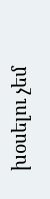խօսելու չեմ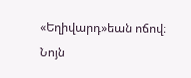«Եղիվարդ»եան ոճով։
Նոյն